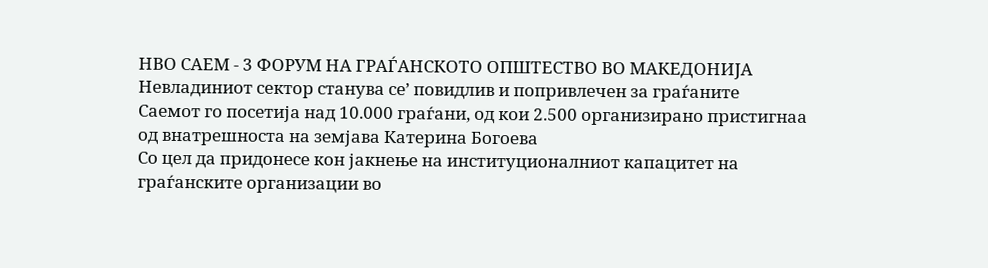НВО САЕМ - 3 ФОРУМ НА ГРАЃАНСКОТО ОПШТЕСТВО ВО МАКЕДОНИЈА
Невладиниот сектор станува се’ повидлив и попривлечен за граѓаните
Саемот го посетија над 10.000 граѓани, од кои 2.500 организирано пристигнаа од внатрешноста на земјава Катерина Богоева
Со цел да придонесе кон јакнење на институционалниот капацитет на граѓанските организации во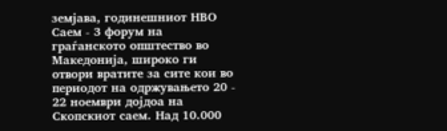земјава, годинешниот НВО Саем - 3 форум на граѓанското општество во Македонија, широко ги отвори вратите за сите кои во периодот на одржувањето 20 - 22 ноември дојдоа на Скопскиот саем. Над 10.000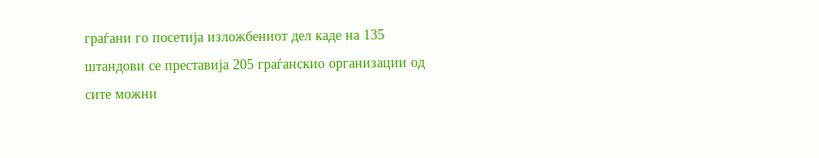граѓани го посетија изложбениот дел каде на 135 штандови се преставија 205 граѓанскио организации од сите можни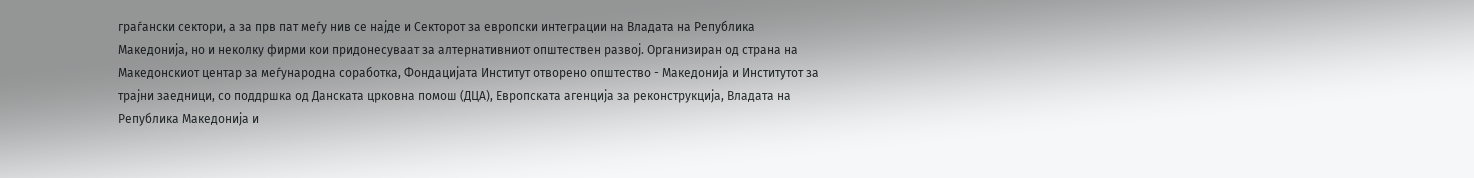граѓански сектори, а за прв пат меѓу нив се најде и Секторот за европски интеграции на Владата на Република Македонија, но и неколку фирми кои придонесуваат за алтернативниот општествен развој. Организиран од страна на Македонскиот центар за меѓународна соработка, Фондацијата Институт отворено општество - Македонија и Институтот за трајни заедници, со поддршка од Данската црковна помош (ДЦА), Европската агенција за реконструкција, Владата на Република Македонија и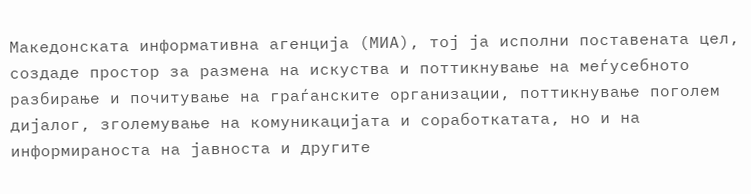Македонската информативна агенција (МИА), тој ја исполни поставената цел, создаде простор за размена на искуства и поттикнување на меѓусебното разбирање и почитување на граѓанските организации, поттикнување поголем дијалог, зголемување на комуникацијата и соработкатата, но и на информираноста на јавноста и другите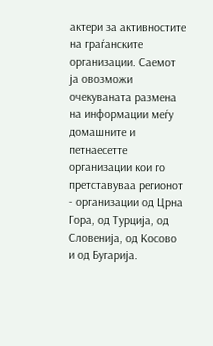актери за активностите на граѓанските организации. Саемот ја овозможи очекуваната размена на информации меѓу домашните и петнаесетте организации кои го претставуваа регионот - организации од Црна Гора, од Турција, од Словенија, од Косово и од Бугарија.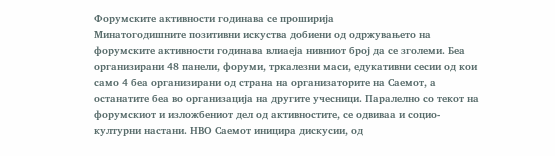Форумските активности годинава се проширија
Минатогодишните позитивни искуства добиени од одржувањето на форумските активности годинава влиаеја нивниот број да се зголеми. Беа организирани 48 панели, форуми, тркалезни маси, едукативни сесии од кои само 4 беа организирани од страна на организаторите на Саемот, а останатите беа во организација на другите учесници. Паралелно со текот на форумскиот и изложбениот дел од активностите, се одвиваа и социо-културни настани. НВО Саемот иницира дискусии, од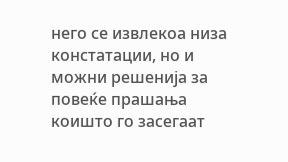него се извлекоа низа констатации, но и можни решенија за повеќе прашања коишто го засегаат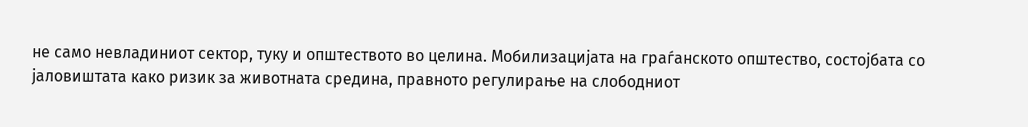не само невладиниот сектор, туку и општеството во целина. Мобилизацијата на граѓанското општество, состојбата со јаловиштата како ризик за животната средина, правното регулирање на слободниот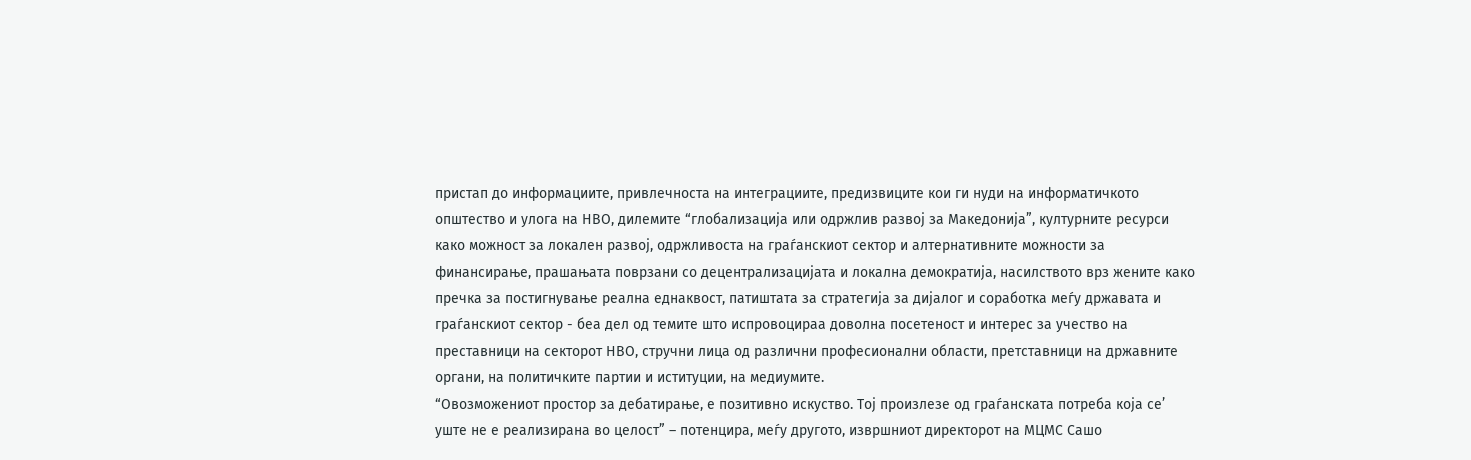пристап до информациите, привлечноста на интеграциите, предизвиците кои ги нуди на информатичкото општество и улога на НВО, дилемите “глобализација или одржлив развој за Македонија”, културните ресурси како можност за локален развој, одржливоста на граѓанскиот сектор и алтернативните можности за финансирање, прашањата поврзани со децентрализацијата и локална демократија, насилството врз жените како пречка за постигнување реална еднаквост, патиштата за стратегија за дијалог и соработка меѓу државата и граѓанскиот сектор - беа дел од темите што испровоцираа доволна посетеност и интерес за учество на преставници на секторот НВО, стручни лица од различни професионални области, претставници на државните органи, на политичките партии и иституции, на медиумите.
“Овозможениот простор за дебатирање, е позитивно искуство. Тој произлезе од граѓанската потреба која се’ уште не е реализирана во целост” – потенцира, меѓу другото, извршниот директорот на МЦМС Сашо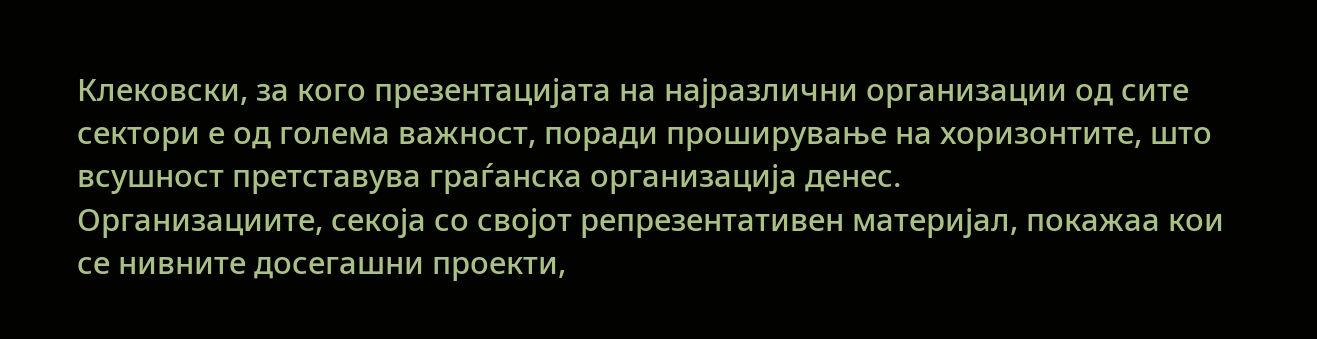Клековски, за кого презентацијата на најразлични организации од сите сектори е од голема важност, поради проширување на хоризонтите, што всушност претставува граѓанска организација денес.
Организациите, секоја со својот репрезентативен материјал, покажаа кои се нивните досегашни проекти,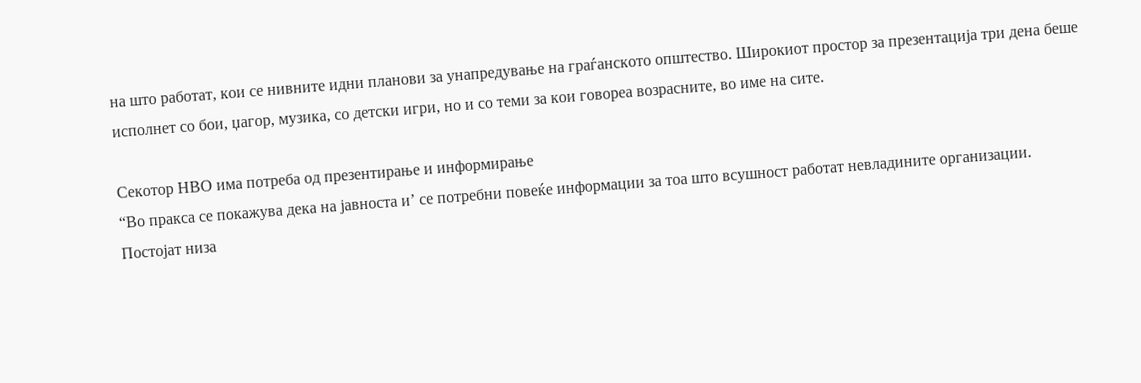на што работат, кои се нивните идни планови за унапредување на граѓанското општество. Широкиот простор за презентација три дена беше исполнет со бои, џагор, музика, со детски игри, но и со теми за кои говореа возрасните, во име на сите.

Секотор НВО има потреба од презентирање и информирање
“Во пракса се покажува дека на јавноста и’ се потребни повеќе информации за тоа што всушност работат невладините организации. Постојат низа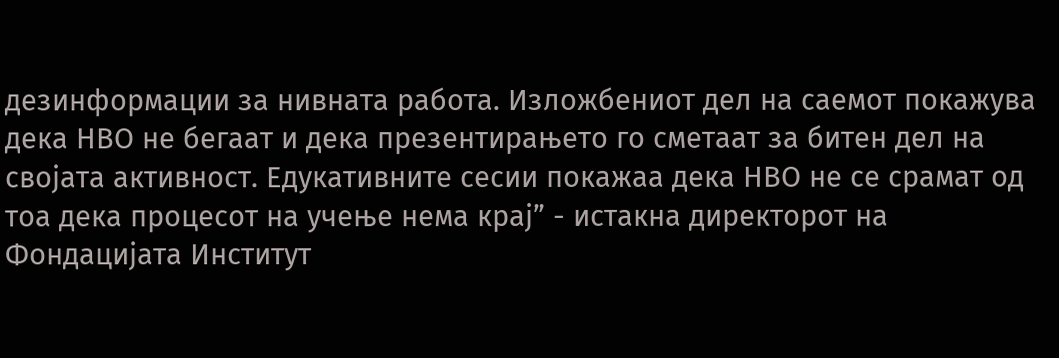дезинформации за нивната работа. Изложбениот дел на саемот покажува дека НВО не бегаат и дека презентирањето го сметаат за битен дел на својата активност. Едукативните сесии покажаа дека НВО не се срамат од тоа дека процесот на учење нема крај” - истакна директорот на Фондацијата Институт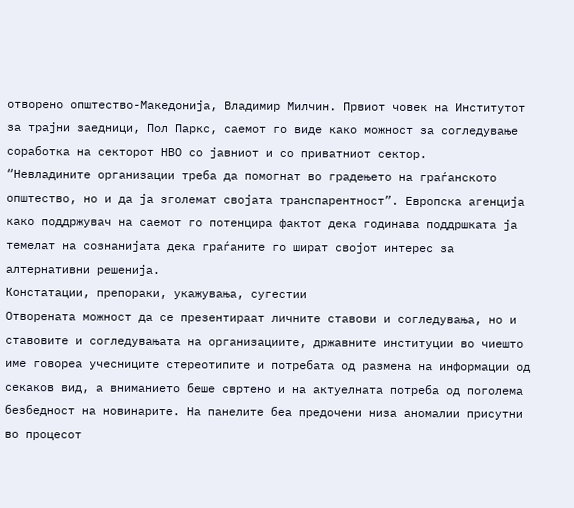отворено општество-Македонија, Владимир Милчин. Првиот човек на Институтот за трајни заедници, Пол Паркс, саемот го виде како можност за согледување соработка на секторот НВО со јавниот и со приватниот сектор.
“Невладините организации треба да помогнат во градењето на граѓанското општество, но и да ја зголемат својата транспарентност”. Европска агенција како поддржувач на саемот го потенцира фактот дека годинава поддршката ја темелат на сознанијата дека граѓаните го шират својот интерес за алтернативни решенија.
Констатации, препораки, укажувања, сугестии
Отворената можност да се презентираат личните ставови и согледувања, но и ставовите и согледувањата на организациите, државните институции во чиешто име говореа учесниците стереотипите и потребата од размена на информации од секаков вид, а вниманието беше свртено и на актуелната потреба од поголема безбедност на новинарите. На панелите беа предочени низа аномалии присутни во процесот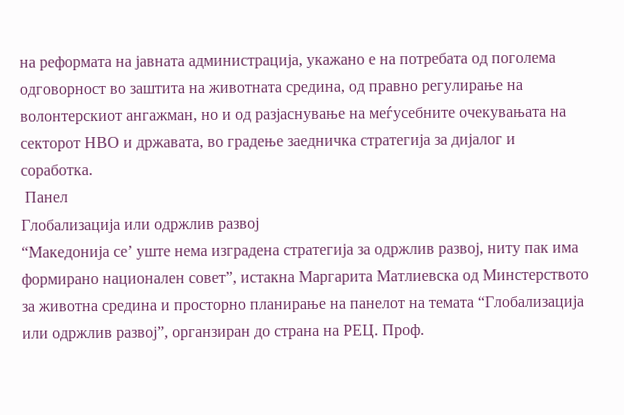на реформата на јавната администрација, укажано е на потребата од поголема одговорност во заштита на животната средина, од правно регулирање на волонтерскиот ангажман, но и од разјаснување на меѓусебните очекувањата на секторот НВО и државата, во градење заедничка стратегија за дијалог и соработка.
 Панел
Глобализација или одржлив развој
“Македонија се’ уште нема изградена стратегија за одржлив развој, ниту пак има формирано национален совет”, истакна Маргарита Матлиевска од Минстерството за животна средина и просторно планирање на панелот на темата “Глобализација или одржлив развој”, органзиран до страна на РЕЦ. Проф.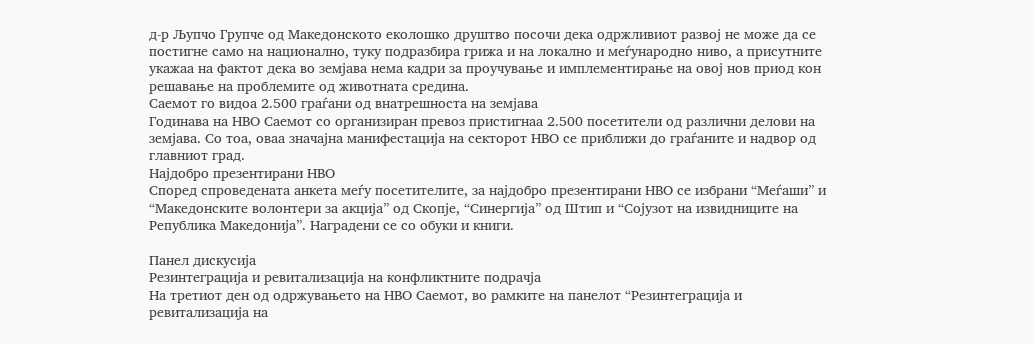д-р Љупчо Групче од Македонското еколошко друштво посочи дека одржливиот развој не може да се постигне само на национално, туку подразбира грижа и на локално и меѓународно ниво, а присутните укажаа на фактот дека во земјава нема кадри за проучување и имплементирање на овој нов приод кон решавање на проблемите од животната средина.
Саемот го видоа 2.500 граѓани од внатрешноста на земјава
Годинава на НВО Саемот со организиран превоз пристигнаа 2.500 посетители од различни делови на земјава. Со тоа, оваа значајна манифестација на секторот НВО се приближи до граѓаните и надвор од главниот град.
Најдобро презентирани НВО
Според спроведената анкета меѓу посетителите, за најдобро презентирани НВО се избрани “Меѓаши” и “Македонските волонтери за акција” од Скопје, “Синергија” од Штип и “Сојузот на извидниците на Република Македонија”. Наградени се со обуки и книги.

Панел дискусија
Резинтеграција и ревитализација на конфликтните подрачја
На третиот ден од одржувањето на НВО Саемот, во рамките на панелот “Резинтеграција и ревитализација на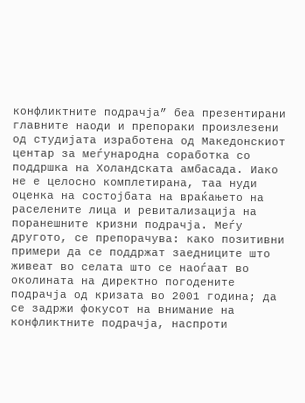конфликтните подрачја” беа презентирани главните наоди и препораки произлезени од студијата изработена од Македонскиот центар за меѓународна соработка со поддршка на Холандската амбасада. Иако не е целосно комплетирана, таа нуди оценка на состојбата на враќањето на раселените лица и ревитализација на поранешните кризни подрачја. Меѓу другото, се препорачува: како позитивни примери да се поддржат заедниците што живеат во селата што се наоѓаат во околината на директно погодените подрачја од кризата во 2001 година; да се задржи фокусот на внимание на конфликтните подрачја, наспроти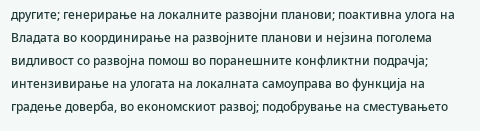другите; генерирање на локалните развојни планови; поактивна улога на Владата во координирање на развојните планови и нејзина поголема видливост со развојна помош во поранешните конфликтни подрачја; интензивирање на улогата на локалната самоуправа во функција на градење доверба, во економскиот развој; подобрување на сместувањето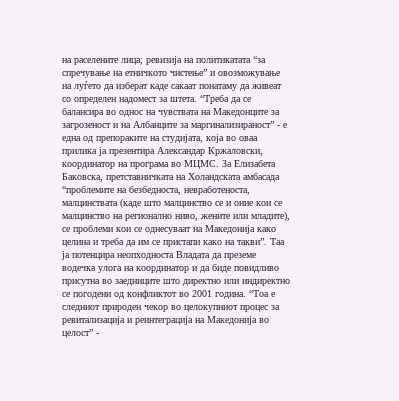на раселените лица; ревизија на политикатата “за спречување на етничкото чистење” и овозможување на луѓето да изберат каде сакаат понатаму да живеат со определен надомест за штета. “Треба да се балансира во однос на чувствата на Македонците за загрозеност и на Албанците за маргинализираност” - е една од препораките на студијата, која во оваа прилика ја презентира Александар Кржаловски, координатор на програма во МЦМС. За Елизабета Баковска, претставничката на Холандската амбасада “проблемите на безбедноста, невработеноста, малцинствата (каде што малцинство се и оние кои се малцинство на регионално ниво, жените или младите), се проблеми кои се однесуваат на Македонија како целина и треба да им се пристапи како на такви”. Таа ја потенцира неопходноста Владата да преземе водечка улога на координатор и да биде повидливо присутна во заедниците што директно или индиректно се погодени од конфликтот во 2001 година. “Тоа е следниот природен чекор во целокупниот процес за ревитализација и реинтеграција на Македонија во целост” -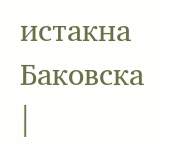истакна Баковска
|